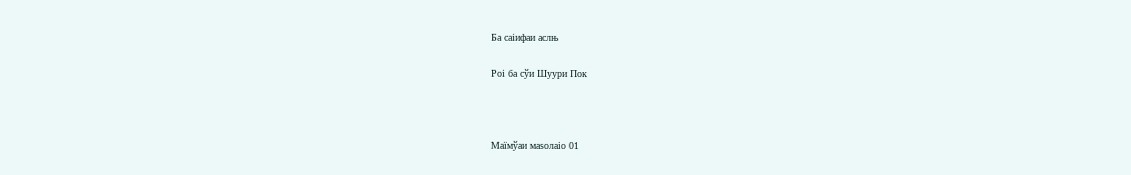Ба саіифаи аслњ

Роі ба сўи Шуури Пок



Маїмўаи маѕолаіо 01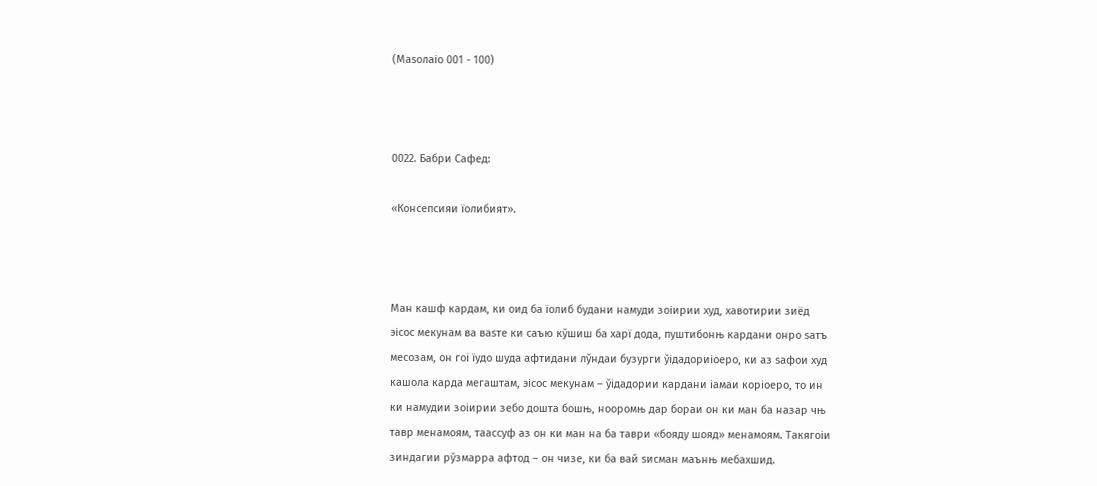(Маѕолаіо 001 - 100)



0022. Бабри Сафед:

«Консепсияи їолибият».



Ман кашф кардам, ки оид ба їолиб будани намуди зоіирии худ, хавотирии зиёд эісос мекунам ва ваѕте ки саъю кўшиш ба харї дода, пуштибонњ кардани онро ѕатъ месозам, он гоі їудо шуда афтидани лўндаи бузурги ўідадориіоеро, ки аз ѕафои худ кашола карда мегаштам, эісос мекунам – ўідадории кардани іамаи коріоеро, то ин ки намудии зоіирии зебо дошта бошњ, нооромњ дар бораи он ки ман ба назар чњ тавр менамоям, таассуф аз он ки ман на ба таври «бояду шояд» менамоям. Такягоіи зиндагии рўзмарра афтод – он чизе, ки ба вай ѕисман маънњ мебахшид.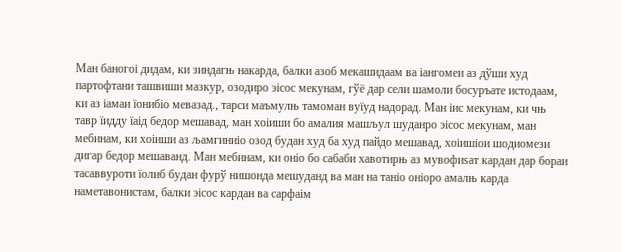Ман баногоі дидам, ки зиндагњ накарда, балки азоб мекашидаам ва іангомеи аз дўши худ партофтани ташвиши мазкур, озодиро эісос мекунам, гўё дар сели шамоли босуръате истодаам, ки аз іамаи їонибіо мевазад., тарси маъмулњ тамоман вуїуд надорад. Ман іис мекунам, ки чњ тавр їидду їаід бедор мешавад, ман хоіиши бо амалия машљул шуданро эісос мекунам, ман мебинам, ки хоіиши аз љамгиниіо озод будан худ ба худ пайдо мешавад, хоіишіои шодиомези дигар бедор мешаванд. Ман мебинам, ки оніо бо сабаби хавотирњ аз мувофиѕат кардан дар бораи тасаввуроти їолиб будан фурў нишонда мешуданд ва ман на таніо оніоро амалњ карда наметавонистам, балки эісос кардан ва сарфаім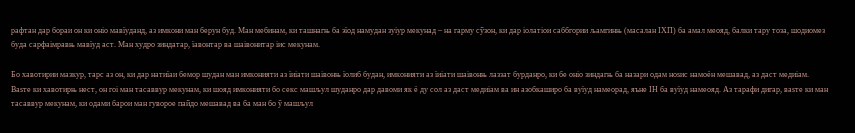рафтан дар бораи он ки оніо мавїуданд, аз имкони ман берун буд. Ман мебинам, ки ташнагњ ба эїод намудан зуіур мекунад – на гарму сўзон, ки дар іолатіои саббгории љамгинњ (масалан ІХП) ба амал меояд, балки тару тоза, шодиомез буда сарфаімравњ мавїуд аст. Ман худро зиндатар, їавонтар ва шаівонитар іис мекунам.

Бо хавотирии мазкур, тарс аз он, ки дар натиїаи бемор шудан ман имконияти аз їиіати шаівонњ їолиб будан, имконияти аз їиіати шаівонњ лаззат бурданро, ки бе оніо зиндагњ ба назари одам ноѕис намоён мешавад, аз даст медиіам. Ваѕте ки хавотирњ нест, он гоі ман тасаввур мекунам, ки шояд имконияти бо секс машљул шуданро дар давоми як ё ду сол аз даст медиіам ва ин азобкаширо ба вуїуд намеорад, яъне ІН ба вуїуд намеояд. Аз тарафи дигар, ваѕте ки ман тасаввур мекунам, ки одами барои ман гуворое пайдо мешавад ва ба ман бо ў машљул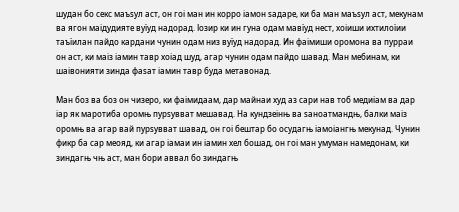шудан бо секс маъѕул аст, он гоі ман ин корро іамон ѕадаре, ки ба ман маъѕул аст, мекунам ва ягон маідудияте вуїуд надорад. Іозир ки ин гуна одам мавїуд нест, хоіиши ихтилоїии таъїилан пайдо кардани чунин одам низ вуїуд надорад. Ин фаімиши оромона ва пурраи он аст, ки маіз іамин тавр хоіад шуд, агар чунин одам пайдо шавад. Ман мебинам, ки шаівонияти зинда фаѕат іамин тавр буда метавонад.

Ман боз ва боз он чизеро, ки фаімидаам, дар майнаи худ аз сари нав тоб медиіам ва дар іар як маротиба оромњ пурѕувват мешавад. На кундзеінњ ва ѕаноатмандњ, балки маіз оромњ ва агар вай пурѕувват шавад, он гоі бештар бо осудагњ іамоіангњ мекунад. Чунин фикр ба сар меояд, ки агар іамаи ин іамин хел бошад, он гоі ман умуман намедонам, ки зиндагњ чњ аст, ман бори аввал бо зиндагњ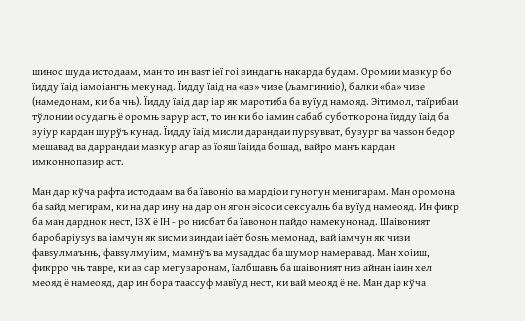шинос шуда истодаам, ман то ин ваѕт іеї гоі зиндагњ накарда будам. Оромии мазкур бо їидду їаід іамоіангњ мекунад. Їидду їаід на «аз» чизе (љамгиниіо), балки «ба» чизе (намедонам, ки ба чњ). Їидду їаід дар іар як маротиба ба вуїуд намояд. Эітимол, таїрибаи тўлонии осудагњ ё оромњ зарур аст, то ин ки бо іамин сабаб суботкорона їидду їаід ба зуіур кардан шурўъ кунад. Їидду їаід мисли дарандаи пурѕувват, бузург ва чаѕѕон бедор мешавад ва даррандаи мазкур агар аз їояш їаіида бошад, вайро манъ кардан имконнопазир аст.

Ман дар кўча рафта истодаам ва ба їавоніо ва мардіои гуногун менигарам. Ман оромона ба ѕайд мегирам, ки на дар ину на дар он ягон эісоси сексуалњ ба вуїуд намеояд. Ин фикр ба ман дарднок нест, ІЗХ ё ІН - ро нисбат ба їавонон пайдо намекунонад. Шаівоният баробаріуѕуѕ ва іамчун як ѕисми зиндаи іаёт боѕњ мемонад, вай іамчун як чизи фавѕулмаънњ, фавѕулмуіим, мамнўъ ва муѕаддас ба шумор намеравад. Ман хоіиш, фикрро чњ тавре, ки аз сар мегузаронам, їалбшавњ ба шаівоният низ айнан іаин хел меояд ё намеояд, дар ин бора таассуф мавїуд нест, ки вай меояд ё не. Ман дар кўча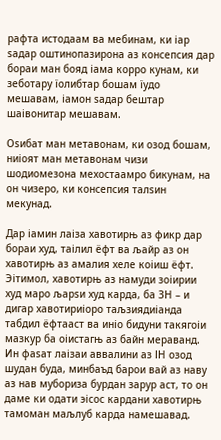рафта истодаам ва мебинам, ки іар ѕадар оштинопазирона аз консепсия дар бораи ман бояд іама корро кунам, ки зеботару їолибтар бошам їудо мешавам, іамон ѕадар бештар шаівонитар мешавам.

Оѕибат ман метавонам, ки озод бошам, ниіоят ман метавонам чизи шодиомезона мехостаамро бикунам, на он чизеро, ки консепсия талѕин мекунад.

Дар іамин лаіза хавотирњ аз фикр дар бораи худ, таілил ёфт ва љайр аз он хавотирњ аз амалия хеле коіиш ёфт. Эітимол, хавотирњ аз намуди зоіирии худ маро љарѕи худ карда, ба ЗН – и дигар хавотириіоро таљзиядиіанда табдил ёфтааст ва иніо бидуни такягоіи мазкур ба оіистагњ аз байн мераванд. Ин фаѕат лаізаи аввалини аз ІН озод шудан буда, минбаъд барои вай аз наву аз нав мубориза бурдан зарур аст, то он даме ки одати эісос кардани хавотирњ тамоман маљлуб карда намешавад.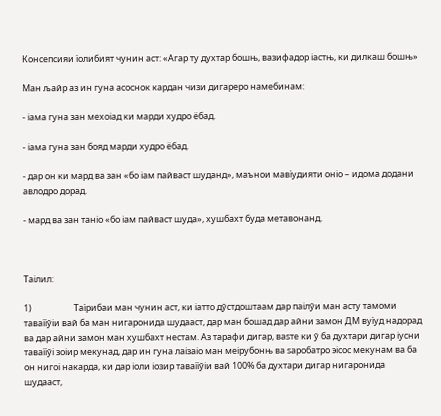Консепсияи їолибият чунин аст: «Агар ту духтар бошњ, вазифадор іастњ, ки дилкаш бошњ»

Ман љайр аз ин гуна асоснок кардан чизи дигареро намебинам:

- іама гуна зан мехоіад ки марди худро ёбад.

- іама гуна зан бояд марди худро ёбад.

- дар он ки мард ва зан «бо іам пайваст шуданд», маънои мавїудияти оніо – идома додани авлодро дорад.

- мард ва зан таніо «бо іам пайваст шуда», хушбахт буда метавонанд.



Таілил:

1)                     Таїрибаи ман чунин аст, ки іатто дўстдоштаам дар паілўи ман асту тамоми таваїїўіи вай ба ман нигаронида шудааст, дар ман бошад дар айни замон ДМ вуїуд надорад ва дар айни замон ман хушбахт нестам. Аз тарафи дигар, ваѕте ки ў ба духтари дигар іусни таваїїўі зоіир мекунад, дар ин гуна лаізаіо ман меірубонњ ва ѕаробатро эісос мекунам ва ба он нигоі накарда, ки дар іоли іозир таваїїўіи вай 100% ба духтари дигар нигаронида шудааст,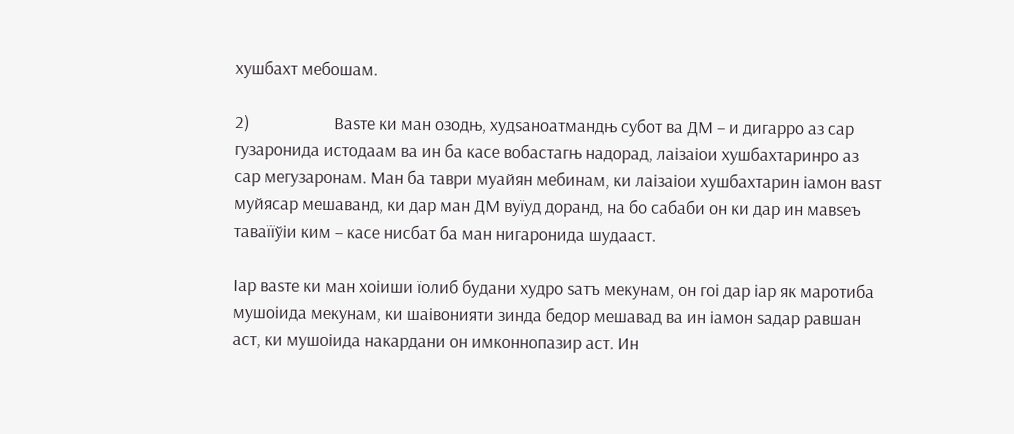хушбахт мебошам.

2)                     Ваѕте ки ман озодњ, худѕаноатмандњ субот ва ДМ – и дигарро аз сар гузаронида истодаам ва ин ба касе вобастагњ надорад, лаізаіои хушбахтаринро аз сар мегузаронам. Ман ба таври муайян мебинам, ки лаізаіои хушбахтарин іамон ваѕт муйясар мешаванд, ки дар ман ДМ вуїуд доранд, на бо сабаби он ки дар ин мавѕеъ таваїїўіи ким – касе нисбат ба ман нигаронида шудааст.

Іар ваѕте ки ман хоіиши їолиб будани худро ѕатъ мекунам, он гоі дар іар як маротиба мушоіида мекунам, ки шаівонияти зинда бедор мешавад ва ин іамон ѕадар равшан аст, ки мушоіида накардани он имконнопазир аст. Ин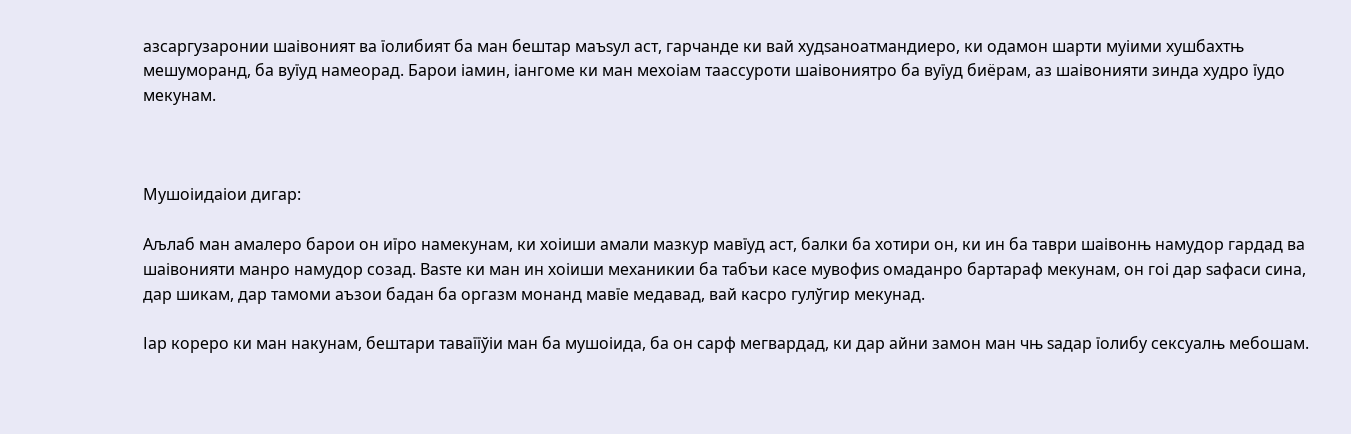азсаргузаронии шаівоният ва їолибият ба ман бештар маъѕул аст, гарчанде ки вай худѕаноатмандиеро, ки одамон шарти муіими хушбахтњ мешуморанд, ба вуїуд намеорад. Барои іамин, іангоме ки ман мехоіам таассуроти шаівониятро ба вуїуд биёрам, аз шаівонияти зинда худро їудо мекунам.



Мушоіидаіои дигар:

Аљлаб ман амалеро барои он иїро намекунам, ки хоіиши амали мазкур мавїуд аст, балки ба хотири он, ки ин ба таври шаівонњ намудор гардад ва шаівонияти манро намудор созад. Ваѕте ки ман ин хоіиши механикии ба табъи касе мувофиѕ омаданро бартараф мекунам, он гоі дар ѕафаси сина, дар шикам, дар тамоми аъзои бадан ба оргазм монанд мавїе медавад, вай касро гулўгир мекунад.

Іар кореро ки ман накунам, бештари таваїїўіи ман ба мушоіида, ба он сарф мегвардад, ки дар айни замон ман чњ ѕадар їолибу сексуалњ мебошам.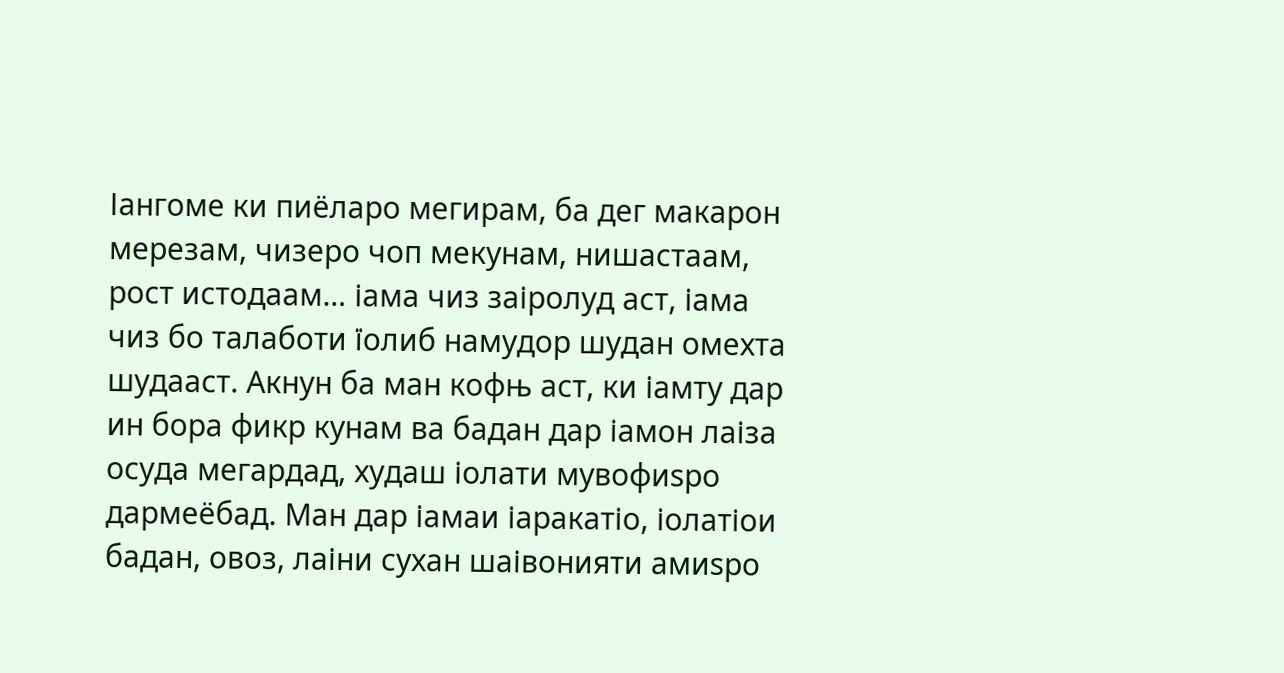Іангоме ки пиёларо мегирам, ба дег макарон мерезам, чизеро чоп мекунам, нишастаам, рост истодаам… іама чиз заіролуд аст, іама чиз бо талаботи їолиб намудор шудан омехта шудааст. Акнун ба ман кофњ аст, ки іамту дар ин бора фикр кунам ва бадан дар іамон лаіза осуда мегардад, худаш іолати мувофиѕро дармеёбад. Ман дар іамаи іаракатіо, іолатіои бадан, овоз, лаіни сухан шаівонияти амиѕро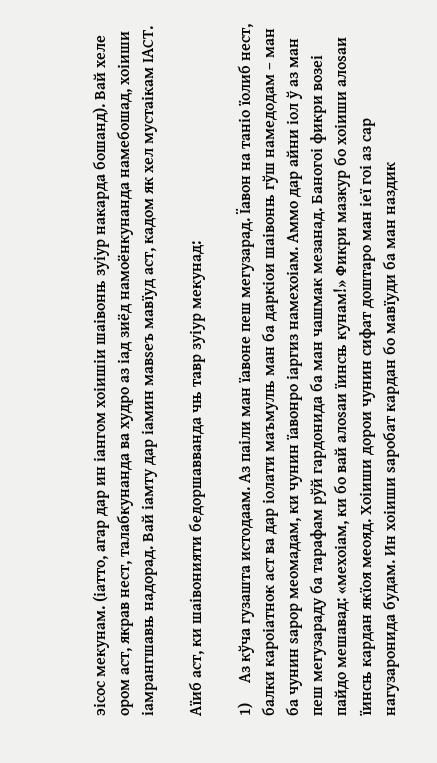эісос мекунам. (іатто, агар дар ин іангом хоіишіи шаівонњ зуіур накарда бошанд). Вай хеле ором аст, якрав нест, талабкунанда ва худро аз іад зиёд намоёнкунанда намебошад, хоіиши іамрангшавњ надорад. Вай іамту дар іамин мавѕеъ мавїуд аст, кадом як хел мустаікам ІАСТ.

Аїиб аст, ки шаівонияти бедоршавванда чњ тавр зуіур мекунад:

1)     Аз кўча гузашта истодаам. Аз паіли ман їавоне пеш мегузарад. Їавон на таніо їолиб нест, балки кароіатнок аст ва дар іолати маъмулњ ман ба даркіои шаівонњ гўш намедодам – ман ба чунин ѕарор меомадам, ки чунин їавонро іаргиз намехоіам. Аммо дар айни іол ў аз ман пеш мегузараду ба тарафам рўй гардонида ба ман чашмак мезанад. Баногоі фикри возеі пайдо мешавад: «мехоіам, ки бо вай алоѕаи їинсњ кунам!» Фикри мазкур бо хоіиши алоѕаи їинсњ кардан якїоя меояд. Хоіиши дорои чунин сифат доштаро ман іеї гоі аз сар нагузаронида будам. Ин хоіиши ѕаробат кардан бо мавїуди ба ман наздик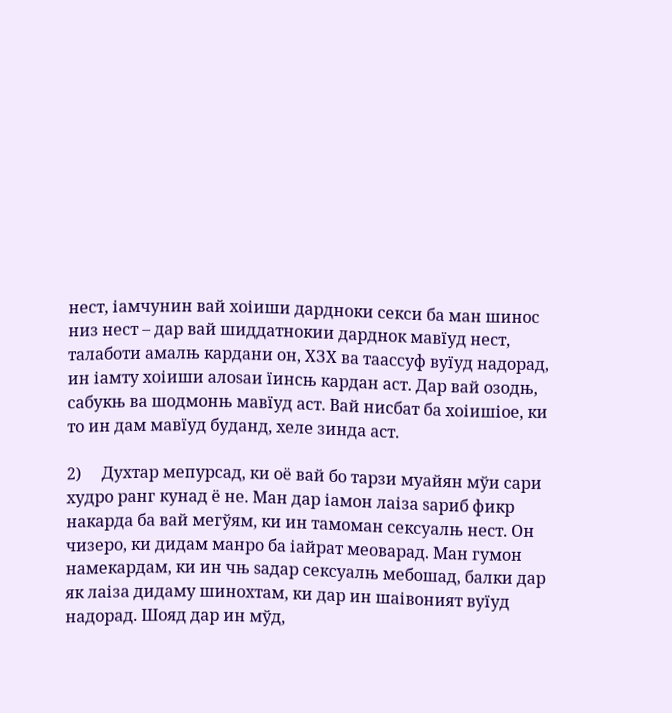нест, іамчунин вай хоіиши дардноки секси ба ман шинос низ нест – дар вай шиддатнокии дарднок мавїуд нест, талаботи амалњ кардани он, ХЗХ ва таассуф вуїуд надорад, ин іамту хоіиши алоѕаи їинсњ кардан аст. Дар вай озодњ, сабукњ ва шодмонњ мавїуд аст. Вай нисбат ба хоіишіое, ки то ин дам мавїуд буданд, хеле зинда аст.

2)     Духтар мепурсад, ки оё вай бо тарзи муайян мўи сари худро ранг кунад ё не. Ман дар іамон лаіза ѕариб фикр накарда ба вай мегўям, ки ин тамоман сексуалњ нест. Он чизеро, ки дидам манро ба іайрат меоварад. Ман гумон намекардам, ки ин чњ ѕадар сексуалњ мебошад, балки дар як лаіза дидаму шинохтам, ки дар ин шаівоният вуїуд надорад. Шояд дар ин мўд,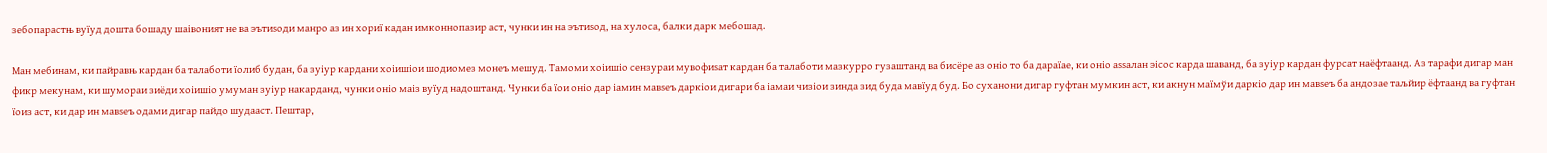зебопарастњ вуїуд дошта бошаду шаівоният не ва эътиѕоди манро аз ин хориї кадан имконнопазир аст, чунки ин на эътиѕод, на хулоса, балки дарк мебошад.

Ман мебинам, ки пайравњ кардан ба талаботи їолиб будан, ба зуіур кардани хоіишіои шодиомез монеъ мешуд. Тамоми хоіишіо сензураи мувофиѕат кардан ба талаботи мазкурро гузаштанд ва бисёре аз оніо то ба дараїае, ки оніо аѕѕалан эісос карда шаванд, ба зуіур кардан фурсат наёфтаанд. Аз тарафи дигар ман фикр мекунам, ки шумораи зиёди хоіишіо умуман зуіур накарданд, чунки оніо маіз вуїуд надоштанд. Чунки ба їои оніо дар іамин мавѕеъ даркіои дигари ба іамаи чизіои зинда зид буда мавїуд буд. Бо суханони дигар гуфтан мумкин аст, ки акнун маїмўи даркіо дар ин мавѕеъ ба андозае таљйир ёфтаанд ва гуфтан їоиз аст, ки дар ин мавѕеъ одами дигар пайдо шудааст. Пештар,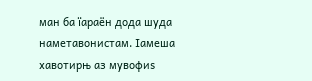ман ба їараён дода шуда наметавонистам. Іамеша хавотирњ аз мувофиѕ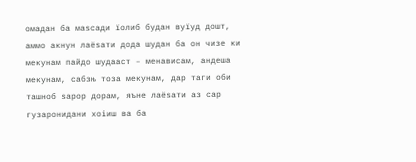омадан ба маѕсади їолиб будан вуїуд дошт, аммо акнун лаёѕати дода шудан ба он чизе ки мекунам пайдо шудааст – менависам, андеша мекунам, сабзњ тоза мекунам, дар таги оби ташноб ѕарор дорам, яъне лаёѕати аз сар гузаронидани хоіиш ва ба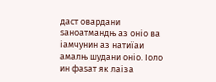даст овардани ѕаноатмандњ аз оніо ва іамчунин аз натиїаи амалњ шудани оніо. Іоло ин фаѕат як лаіза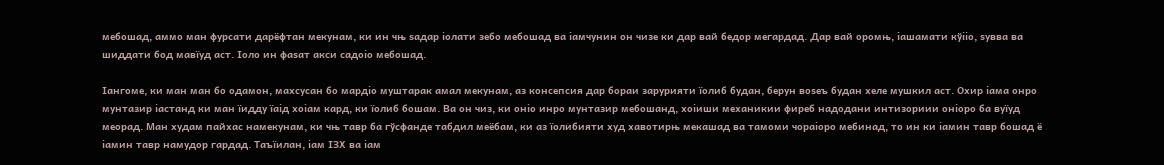мебошад, аммо ман фурсати дарёфтан мекунам, ки ин чњ ѕадар іолати зебо мебошад ва іамчунин он чизе ки дар вай бедор мегардад. Дар вай оромњ, іашамати кўііо, ѕувва ва шиддати бод мавїуд аст. Іоло ин фаѕат акси садоіо мебошад.

Іангоме, ки ман ман бо одамон, махсусан бо мардіо муштарак амал мекунам, аз консепсия дар бораи зарурияти їолиб будан, берун воѕеъ будан хеле мушкил аст. Охир іама онро мунтазир іастанд ки ман їидду їаід хоіам кард, ки їолиб бошам. Ва он чиз, ки оніо инро мунтазир мебошанд, хоіиши механикии фиреб надодани интизориии оніоро ба вуїуд меорад. Ман худам пайхас намекунам, ки чњ тавр ба гўсфанде табдил меёбам, ки аз їолибияти худ хавотирњ мекашад ва тамоми чораіоро мебинад, то ин ки іамин тавр бошад ё іамин тавр намудор гардад. Таъїилан, іам ІЗХ ва іам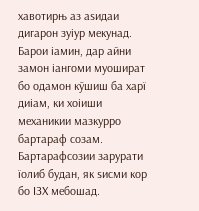хавотирњ аз аѕидаи дигарон зуіур мекунад. Барои іамин, дар айни замон іангоми муошират бо одамон кўшиш ба харї диіам, ки хоіиши механикии мазкурро бартараф созам. Бартарафсозии зарурати їолиб будан, як ѕисми кор бо ІЗХ мебошад.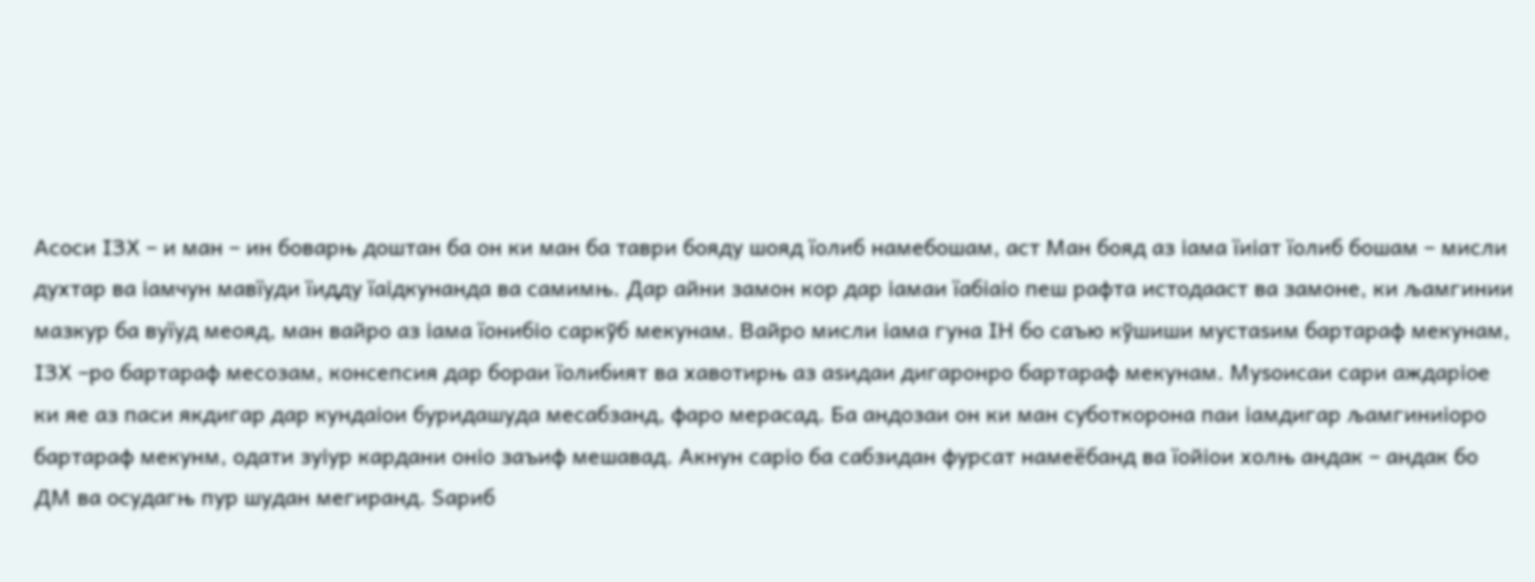Асоси ІЗХ – и ман – ин боварњ доштан ба он ки ман ба таври бояду шояд їолиб намебошам, аст Ман бояд аз іама їиіат їолиб бошам – мисли духтар ва іамчун мавїуди їидду їаідкунанда ва самимњ. Дар айни замон кор дар іамаи їабіаіо пеш рафта истодааст ва замоне, ки љамгинии мазкур ба вуїуд меояд, ман вайро аз іама їонибіо саркўб мекунам. Вайро мисли іама гуна ІН бо саъю кўшиши мустаѕим бартараф мекунам, ІЗХ –ро бартараф месозам, консепсия дар бораи їолибият ва хавотирњ аз аѕидаи дигаронро бартараф мекунам. Муѕоисаи сари аждаріое ки яе аз паси якдигар дар кундаіои буридашуда месабзанд, фаро мерасад. Ба андозаи он ки ман суботкорона паи іамдигар љамгиниіоро бартараф мекунм, одати зуіур кардани оніо заъиф мешавад. Акнун саріо ба сабзидан фурсат намеёбанд ва їойіои холњ андак – андак бо ДМ ва осудагњ пур шудан мегиранд. Ѕариб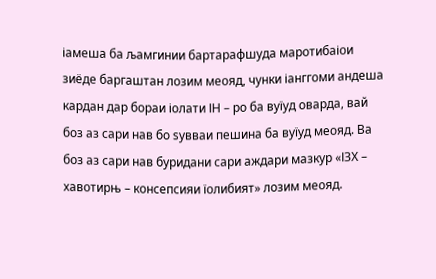іамеша ба љамгинии бартарафшуда маротибаіои зиёде баргаштан лозим меояд, чунки іанггоми андеша кардан дар бораи іолати ІН – ро ба вуїуд оварда, вай боз аз сари нав бо ѕувваи пешина ба вуїуд меояд. Ва боз аз сари нав буридани сари аждари мазкур «ІЗХ – хавотирњ – консепсияи їолибият» лозим меояд.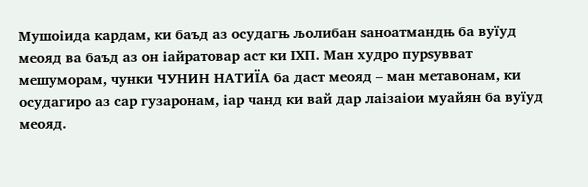Мушоіида кардам, ки баъд аз осудагњ љолибан ѕаноатмандњ ба вуїуд меояд ва баъд аз он іайратовар аст ки ІХП. Ман худро пурѕувват мешуморам, чунки ЧУНИН НАТИЇА ба даст меояд – ман метавонам, ки осудагиро аз сар гузаронам, іар чанд ки вай дар лаізаіои муайян ба вуїуд меояд.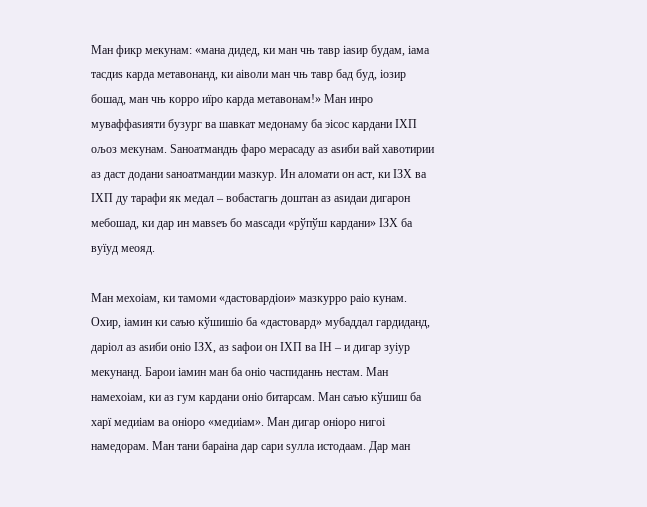Ман фикр мекунам: «мана дидед, ки ман чњ тавр іаѕир будам, іама тасдиѕ карда метавонанд, ки аіволи ман чњ тавр бад буд, іозир бошад, ман чњ корро иїро карда метавонам!» Ман инро муваффаѕияти бузург ва шавкат медонаму ба эісос кардани ІХП ољоз мекунам. Ѕаноатмандњ фаро мерасаду аз аѕиби вай хавотирии аз даст додани ѕаноатмандии мазкур. Ин аломати он аст, ки ІЗХ ва ІХП ду тарафи як медал – вобастагњ доштан аз аѕидаи дигарон мебошад, ки дар ин мавѕеъ бо маѕсади «рўпўш кардани» ІЗХ ба вуїуд меояд.

Ман мехоіам, ки тамоми «дастовардіои» мазкурро раіо кунам. Охир, іамин ки саъю кўшишіо ба «дастовард» мубаддал гардиданд, даріол аз аѕиби оніо ІЗХ, аз ѕафои он ІХП ва ІН – и дигар зуіур мекунанд. Барои іамин ман ба оніо часпиданњ нестам. Ман намехоіам, ки аз гум кардани оніо битарсам. Ман саъю кўшиш ба харї медиіам ва оніоро «медиіам». Ман дигар оніоро нигоі намедорам. Ман тани бараіна дар сари ѕулла истодаам. Дар ман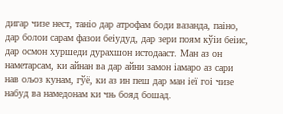дигар чизе нест, таніо дар атрофам боди вазанда, паіно, дар болои сарам фазои беіудуд, дар зери поям кўіи беіис, дар осмон хуршеди дурахшон истодааст. Ман аз он наметарсам, ки айнан ва дар айни замон іамаро аз сари нав ољоз кунам, гўё, ки аз ин пеш дар ман іеї гоі чизе набуд ва намедонам ки чњ бояд бошад.